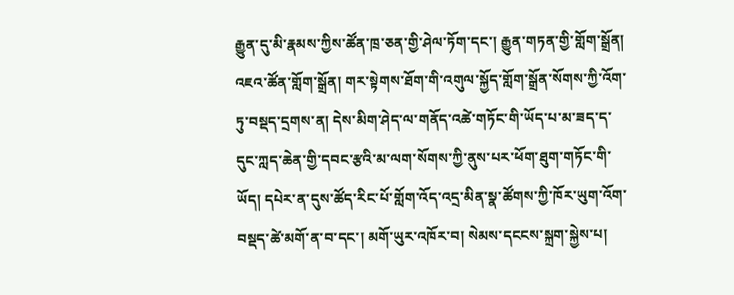རྒྱུན་དུ་མི་རྣམས་ཀྱིས་ཚོན་ཁྲ་ཅན་གྱི་ཤེལ་ཏོག་དང་། རྒྱུན་གཏན་གྱི་གློག་སྒྲོན། འཇའ་ཚོན་གློག་སྒྲོན། གར་སྟེགས་ཐོག་གི་འགུལ་སྐྱོད་གློག་སྒྲོན་སོགས་ཀྱི་འོག་ཏུ་བསྡད་དྲགས་ན། དེས་མིག་ཤེད་ལ་གནོད་འཚེ་གཏོང་གི་ཡོད་པ་མ་ཟད་ད་དུང་ཀླད་ཆེན་གྱི་དབང་རྩའི་མ་ལག་སོགས་ཀྱི་ནུས་པར་ཕོག་ཐུག་གཏོང་གི་ཡོད། དཔེར་ན་དུས་ཚོད་རིང་པོ་གློག་འོད་འདྲ་མིན་སྣ་ཚོགས་ཀྱི་ཁོར་ཡུག་འོག་བསྡད་ཚེ་མགོ་ན་བ་དང་། མགོ་ཡུར་འཁོར་བ། སེམས་དངངས་སྐྲག་སྐྱེས་པ།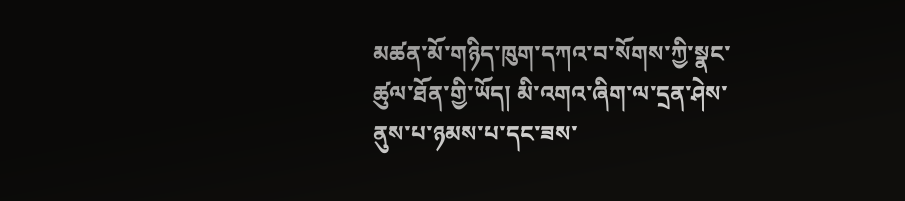མཚན་མོ་གཉིད་ཁུག་དཀའ་བ་སོགས་ཀྱི་སྣང་ཚུལ་ཐོན་གྱི་ཡོད། མི་འགའ་ཞིག་ལ་དྲན་ཤེས་ནུས་པ་ཉམས་པ་དང་ཟས་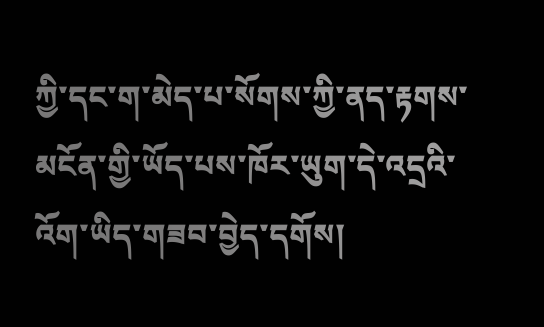ཀྱི་དང་ག་མེད་པ་སོགས་ཀྱི་ནད་རྟགས་མངོན་གྱི་ཡོད་པས་ཁོར་ཡུག་དེ་འདྲའི་འོག་ཡིད་གཟབ་བྱེད་དགོས།